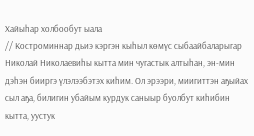Хайыһар холбообут ыала
// Костроминнар дьиэ кэргэн кыһыл көмүс сыбаайбаларыгар
Николай Николаевиһы кытта мин чугастык алтыһан, эн-мин дэһэн бииргэ үлэлээбэтэх киһим. Ол эрээри, миигиттэн аҕыйах сыл аҕа, билигин убайым курдук саныыр буолбут киһибин кытта, уустук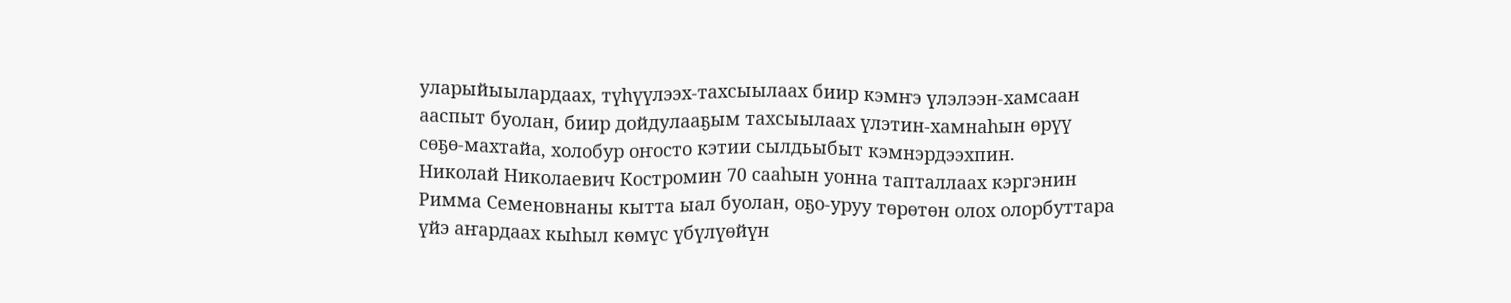уларыйыылардаах, түһүүлээх-тахсыылаах биир кэмҥэ үлэлээн-хамсаан ааспыт буолан, биир дойдулааҕым тахсыылаах үлэтин-хамнаһын өрүү сөҕө-махтайа, холобур оҥосто кэтии сылдьыбыт кэмнэрдээхпин.
Николай Николаевич Костромин 70 сааһын уонна тапталлаах кэргэнин Римма Семеновнаны кытта ыал буолан, оҕо-уруу төрөтөн олох олорбуттара үйэ аҥардаах кыһыл көмүс үбүлүөйүн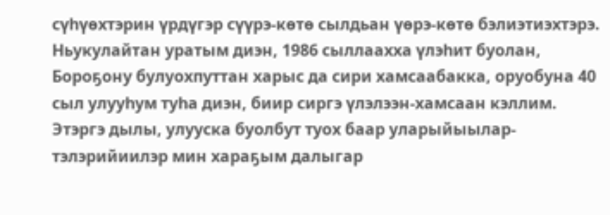сүһүөхтэрин үрдүгэр сүүрэ-көтө сылдьан үөрэ-көтө бэлиэтиэхтэрэ.
Ньукулайтан уратым диэн, 1986 сыллаахха үлэһит буолан, Бороҕону булуохпуттан харыс да сири хамсаабакка, оруобуна 40 сыл улууһум туһа диэн, биир сиргэ үлэлээн-хамсаан кэллим. Этэргэ дылы, улууска буолбут туох баар уларыйыылар-тэлэрийиилэр мин хараҕым далыгар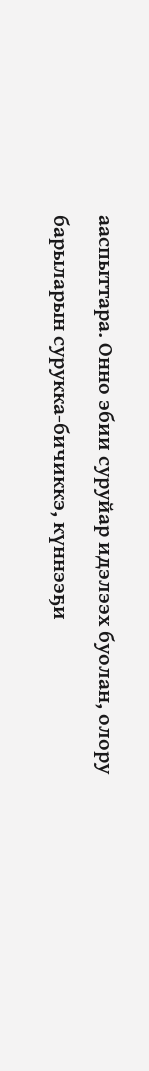ааспыттара. Онно эбии суруйар идэлээх буолан, олору барыларын сурукка-бичиккэ, күннээҕи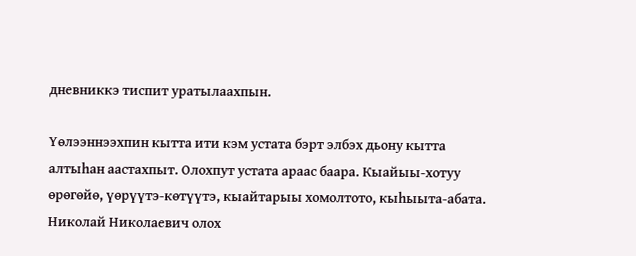дневниккэ тиспит уратылаахпын.

Үөлээннээхпин кытта ити кэм устата бэрт элбэх дьону кытта алтыһан аастахпыт. Олохпут устата араас баара. Кыайыы-хотуу өрөгөйө, үөрүүтэ-көтүүтэ, кыайтарыы хомолтото, кыһыыта-абата. Николай Николаевич олох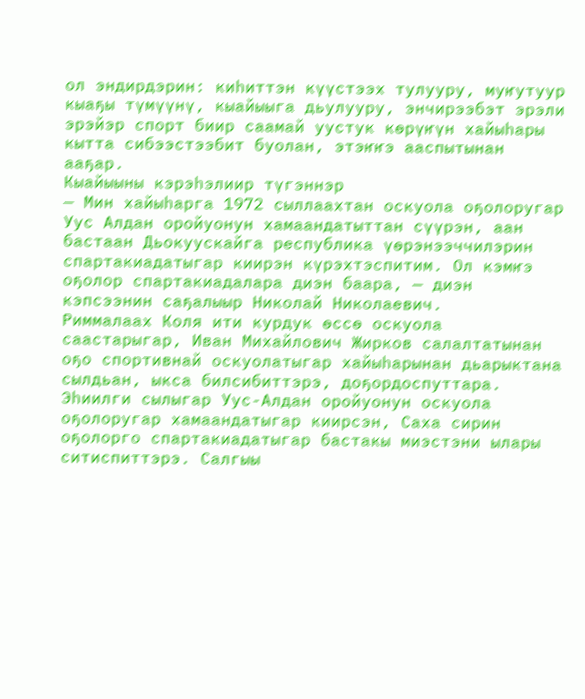ол эндирдэрин: киһиттэн күүстээх тулууру, муҥутуур кыаҕы түмүүнү, кыайыыга дьулууру, энчирээбэт эрэли эрэйэр спорт биир саамай уустук көрүҥүн хайыһары кытта сибээстээбит буолан, этэҥҥэ ааспытынан ааҕар.
Кыайыыны кэрэһэлиир түгэннэр
— Мин хайыһарга 1972 сыллаахтан оскуола оҕолоругар Уус Алдан оройуонун хамаандатыттан сүүрэн, аан бастаан Дьокуускайга республика үөрэнээччилэрин спартакиадатыгар киирэн күрэхтэспитим. Ол кэмҥэ оҕолор спартакиадалара диэн баара, — диэн кэпсээнин саҕалыыр Николай Николаевич.
Риммалаах Коля ити курдук өссө оскуола саастарыгар, Иван Михайлович Жирков салалтатынан оҕо спортивнай оскуолатыгар хайыһарынан дьарыктана сылдьан, ыкса билсибиттэрэ, доҕордоспуттара. Эһиилги сылыгар Уус-Алдан оройуонун оскуола оҕолоругар хамаандатыгар киирсэн, Саха сирин оҕолорго спартакиадатыгар бастакы миэстэни ылары ситиспиттэрэ. Салгыы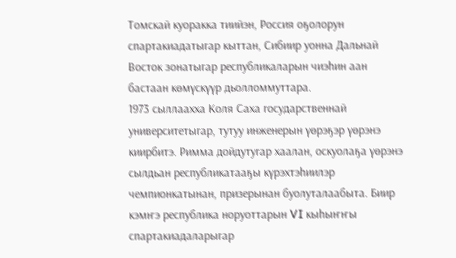Томскай куоракка тиийэн, Россия оҕолорун спартакиадатыгар кыттан, Сибиир уонна Дальнай Восток зонатыгар республикаларын чиэһин аан бастаан көмүскүүр дьолломмуттара.
1973 сыллаахха Коля Саха государственнай университетыгар, тутуу инженерын үөрэҕэр үөрэнэ киирбитэ. Римма дойдутугар хаалан, оскуолаҕа үөрэнэ сылдьан республикатааҕы күрэхтэһиилэр чемпионкатынан, призерынан буолуталаабыта. Биир кэмҥэ республика норуоттарын VI кыһыҥҥы спартакиадаларыгар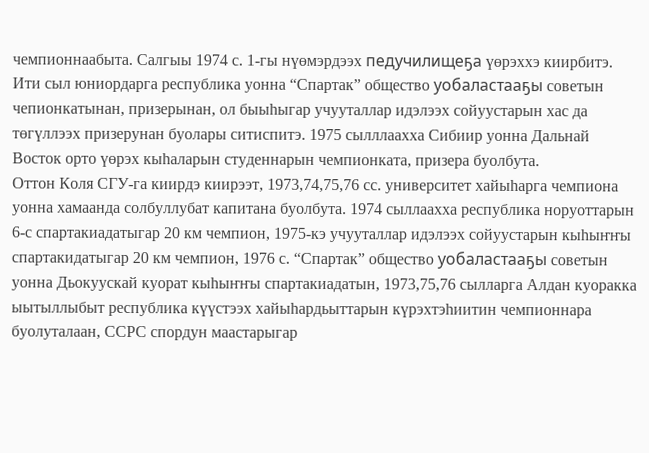чемпионнаабыта. Салгыы 1974 с. 1-гы нүөмэрдээх педучилищеҕа үөрэххэ киирбитэ. Ити сыл юниордарга республика уонна “Спартак” общество уобаластааҕы советын чепионкатынан, призерынан, ол быыһыгар учууталлар идэлээх сойуустарын хас да төгүллээх призерунан буолары ситиспитэ. 1975 сылллаахха Сибиир уонна Дальнай Восток орто үөрэх кыһаларын студеннарын чемпионката, призера буолбута.
Оттон Коля СГУ-га киирдэ киирээт, 1973,74,75,76 сс. университет хайыһарга чемпиона уонна хамаанда солбуллубат капитана буолбута. 1974 сыллаахха республика норуоттарын 6-с спартакиадатыгар 20 км чемпион, 1975-кэ учууталлар идэлээх сойуустарын кыһыҥҥы спартакидатыгар 20 км чемпион, 1976 с. “Спартак” общество уобаластааҕы советын уонна Дьокуускай куорат кыһыҥҥы спартакиадатын, 1973,75,76 сылларга Алдан куоракка ыытыллыбыт республика күүстээх хайыһардьыттарын күрэхтэһиитин чемпионнара буолуталаан, ССРС спордун маастарыгар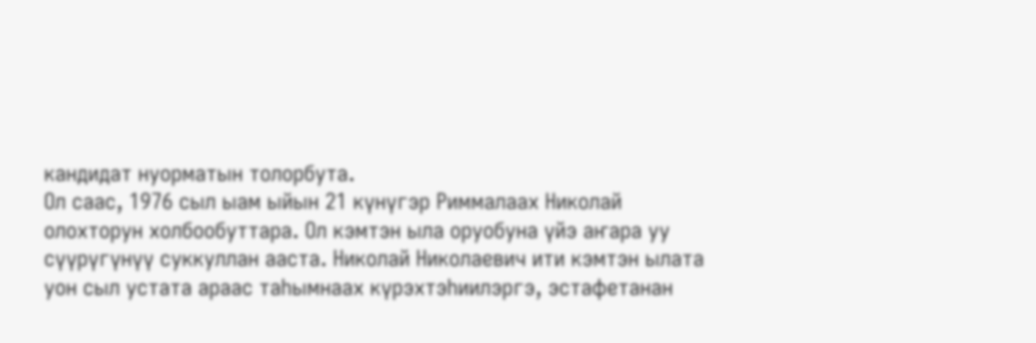кандидат нуорматын толорбута.
Ол саас, 1976 сыл ыам ыйын 21 күнүгэр Риммалаах Николай олохторун холбообуттара. Ол кэмтэн ыла оруобуна үйэ аҥара уу сүүрүгүнүү суккуллан ааста. Николай Николаевич ити кэмтэн ылата уон сыл устата араас таһымнаах күрэхтэһиилэргэ, эстафетанан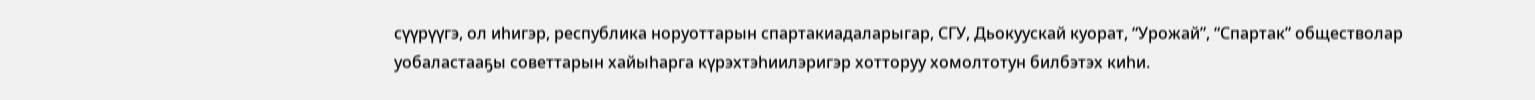сүүрүүгэ, ол иһигэр, республика норуоттарын спартакиадаларыгар, СГУ, Дьокуускай куорат, “Урожай”, “Спартак” обществолар уобаластааҕы советтарын хайыһарга күрэхтэһиилэригэр хотторуу хомолтотун билбэтэх киһи.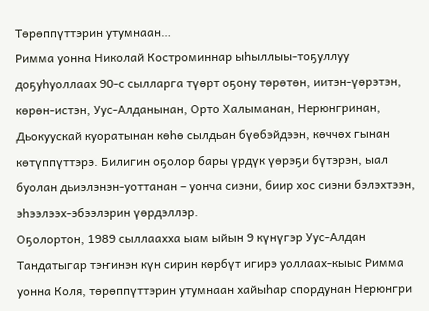Төрөппүттэрин утумнаан…
Римма уонна Николай Костроминнар ыһыллыы-тоҕуллуу доҕуһуоллаах 90-с сылларга түөрт оҕону төрөтөн, иитэн-үөрэтэн, көрөн-истэн, Уус-Алданынан, Орто Халыманан, Нерюнгринан, Дьокуускай куоратынан көһө сылдьан бүөбэйдээн, көччөх гынан көтүппүттэрэ. Билигин оҕолор бары үрдүк үөрэҕи бүтэрэн, ыал буолан дьиэлэнэн-уоттанан – уонча сиэни, биир хос сиэни бэлэхтээн, эһээлээх-эбээлэрин үөрдэллэр.
Оҕолортон, 1989 сыллаахха ыам ыйын 9 күнүгэр Уус-Алдан Тандатыгар тэҥинэн күн сирин көрбүт игирэ уоллаах-кыыс Римма уонна Коля, төрөппүттэрин утумнаан хайыһар спордунан Нерюнгри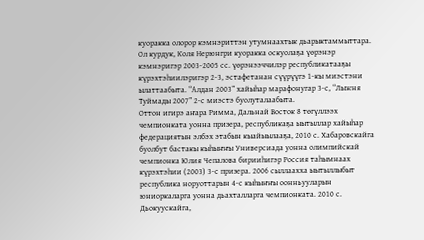куоракка олорор кэмнэриттэн утумнаахтык дьарыктаммыттара. Ол курдук, Коля Нерюнгри куоракка оскуолаҕа үөрэнэр кэмнэригэр 2003-2005 сс. үөрэнээччилэр республикатааҕы күрэхтэһиилэригэр 2-3, эстафетанан сүүрүүгэ 1-кы миэстэни ылаттаабыта. “Алдан 2003” хайыһар марафонугар 3-с, “Лыжня Туймады 2007” 2-с миэстэ буолуталаабыта.
Оттон игирэ аҥара Римма, Дальнай Восток 8 төгүллээх чемпионката уонна призера, республикаҕа ыытыллар хайыһар федерациятын элбэх этабын кыайыылааҕа, 2010 с. Хабаровскайга буолбут бастакы кыһыҥҥы Универсиада уонна олимпийскай чемпионка Юлия Чепалова бирииһигэр Россия таһымнаах күрэхтэһии (2003) 3-с призера. 2006 сыллаахха ыытыллыбыт республика норуоттарын 4-с кыһыҥҥы оонньууларын юниоркаларга уонна дьахталларга чемпионката. 2010 с. Дьокуускайга,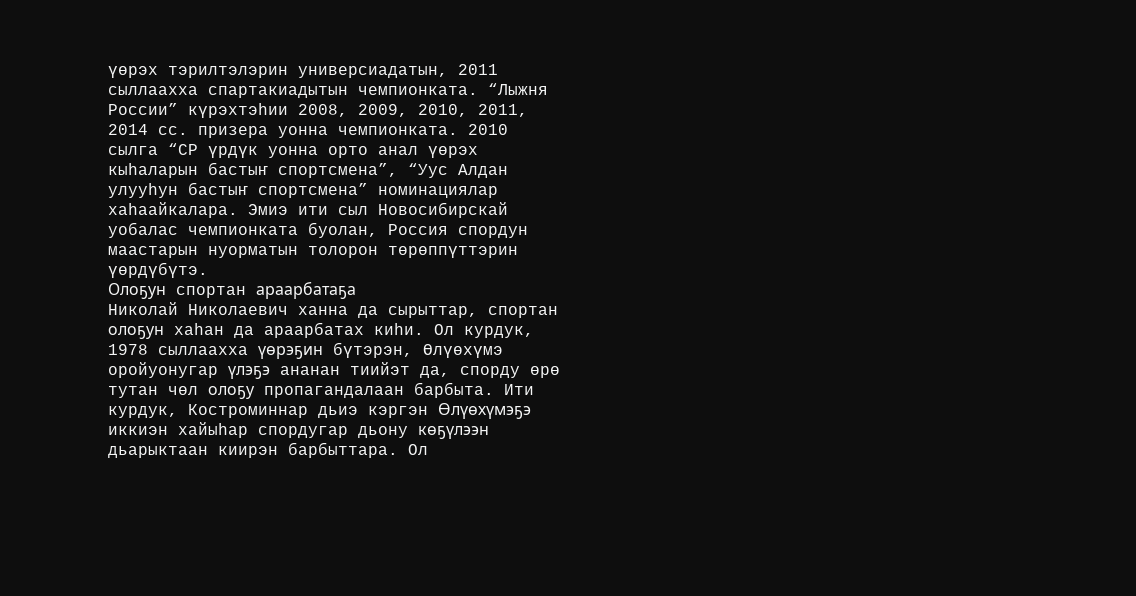үөрэх тэрилтэлэрин универсиадатын, 2011 сыллаахха спартакиадытын чемпионката. “Лыжня России” күрэхтэһии 2008, 2009, 2010, 2011, 2014 сс. призера уонна чемпионката. 2010 сылга “СР үрдүк уонна орто анал үөрэх кыһаларын бастыҥ спортсмена”, “Уус Алдан улууһун бастыҥ спортсмена” номинациялар хаһаайкалара. Эмиэ ити сыл Новосибирскай уобалас чемпионката буолан, Россия спордун маастарын нуорматын толорон төрөппүттэрин үөрдүбүтэ.
Олоҕун спортан араарбатаҕа
Николай Николаевич ханна да сырыттар, спортан олоҕун хаһан да араарбатах киһи. Ол курдук, 1978 сыллаахха үөрэҕин бүтэрэн, Өлүөхүмэ оройуонугар үлэҕэ ананан тиийэт да, спорду өрө тутан чөл олоҕу пропагандалаан барбыта. Ити курдук, Костроминнар дьиэ кэргэн Өлүөхүмэҕэ иккиэн хайыһар спордугар дьону көҕүлээн дьарыктаан киирэн барбыттара. Ол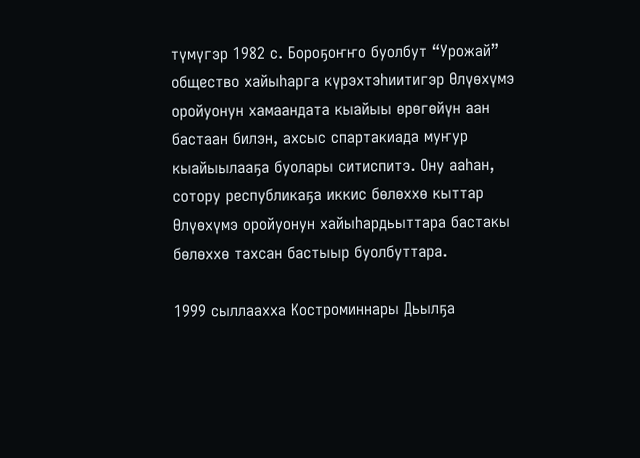түмүгэр 1982 с. Бороҕоҥҥо буолбут “Урожай” общество хайыһарга күрэхтэһиитигэр Өлүөхүмэ оройуонун хамаандата кыайыы өрөгөйүн аан бастаан билэн, ахсыс спартакиада муҥур кыайыылааҕа буолары ситиспитэ. Ону ааһан, сотору республикаҕа иккис бөлөххө кыттар Өлүөхүмэ оройуонун хайыһардьыттара бастакы бөлөххө тахсан бастыыр буолбуттара.

1999 сыллаахха Костроминнары Дьылҕа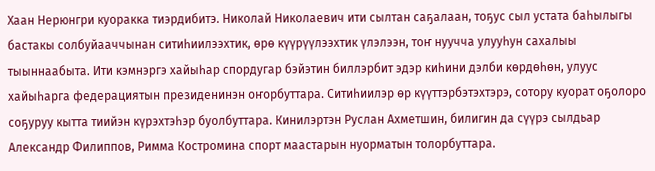Хаан Нерюнгри куоракка тиэрдибитэ. Николай Николаевич ити сылтан саҕалаан, тоҕус сыл устата баһылыгы бастакы солбуйааччынан ситиһиилээхтик, өрө күүрүүлээхтик үлэлээн, тоҥ нуучча улууһун сахалыы тыыннаабыта. Ити кэмнэргэ хайыһар спордугар бэйэтин биллэрбит эдэр киһини дэлби көрдөһөн, улуус хайыһарга федерациятын президенинэн оҥорбуттара. Ситиһиилэр өр күүттэрбэтэхтэрэ, сотору куорат оҕолоро соҕуруу кытта тиийэн күрэхтэһэр буолбуттара. Кинилэртэн Руслан Ахметшин, билигин да сүүрэ сылдьар Александр Филиппов, Римма Костромина спорт маастарын нуорматын толорбуттара.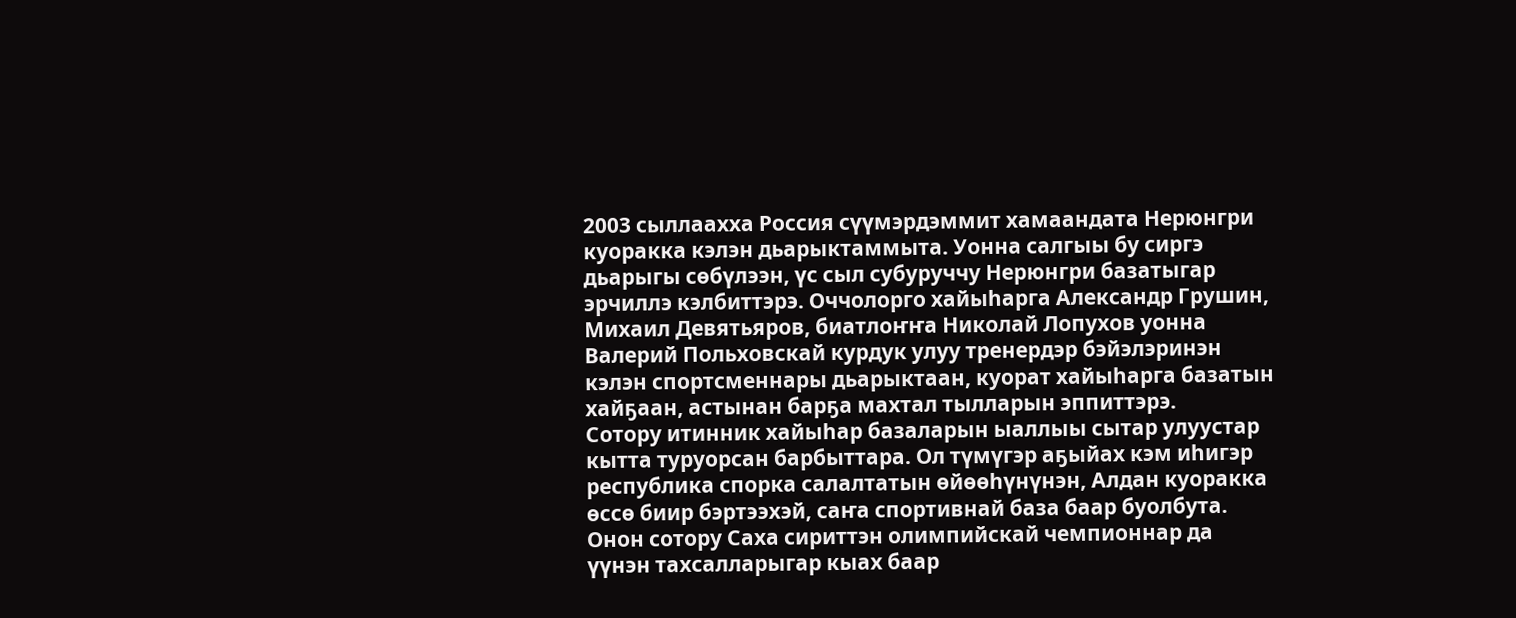2003 сыллаахха Россия сүүмэрдэммит хамаандата Нерюнгри куоракка кэлэн дьарыктаммыта. Уонна салгыы бу сиргэ дьарыгы сөбүлээн, үс сыл субуруччу Нерюнгри базатыгар эрчиллэ кэлбиттэрэ. Оччолорго хайыһарга Александр Грушин, Михаил Девятьяров, биатлоҥҥа Николай Лопухов уонна Валерий Польховскай курдук улуу тренердэр бэйэлэринэн кэлэн спортсменнары дьарыктаан, куорат хайыһарга базатын хайҕаан, астынан барҕа махтал тылларын эппиттэрэ.
Сотору итинник хайыһар базаларын ыаллыы сытар улуустар кытта туруорсан барбыттара. Ол түмүгэр аҕыйах кэм иһигэр республика спорка салалтатын өйөөһүнүнэн, Алдан куоракка өссө биир бэртээхэй, саҥа спортивнай база баар буолбута. Онон сотору Саха сириттэн олимпийскай чемпионнар да үүнэн тахсалларыгар кыах баар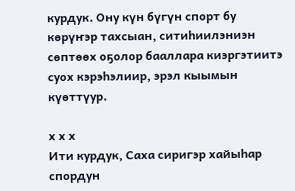курдук. Ону күн бүгүн спорт бу көрүҥэр тахсыан, ситиһиилэниэн сөптөөх оҕолор бааллара киэргэтиитэ суох кэрэһэлиир, эрэл кыымын күөттүур.

х х х
Ити курдук, Саха сиригэр хайыһар спордун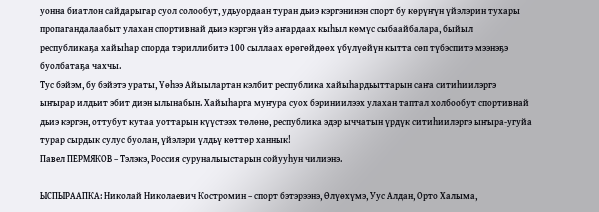уонна биатлон сайдарыгар суол солообут, удьуордаан туран дьиэ кэргэнинэн спорт бу көрүҥүн үйэлэрин тухары пропагандалаабыт улахан спортивнай дьиэ кэргэн үйэ аҥардаах кыһыл көмүс сыбаайбалара, быйыл республикаҕа хайыһар спорда тэриллибитэ 100 сыллаах өрөгөйдөөх үбүлүөйүн кытта сөп түбэспитэ мээнэҕэ буолбатаҕа чахчы.
Тус бэйэм, бу бэйэтэ ураты, Үөһээ Айыылартан кэлбит республика хайыһардьыттарын саҥа ситиһиилэргэ ыҥырар илдьит эбит диэн ылынабын. Хайыһарга муҥура суох бэриниилээх улахан таптал холбообут спортивнай дьиэ кэргэн, оттубут кутаа уоттарын күүстээх төлөнө, республика эдэр ыччатын үрдүк ситиһиилэргэ ыҥыра-угуйа турар сырдык сулус буолан, үйэлэри үлдьү көттөр ханнык!
Павел ПЕРМЯКОВ – Тэлэкэ, Россия суруналыыстарын сойууһун чилиэнэ.

ЫСПЫРААПКА: Николай Николаевич Костромин – спорт бэтэрээнэ, Өлүөхүмэ, Уус Алдан, Орто Халыма,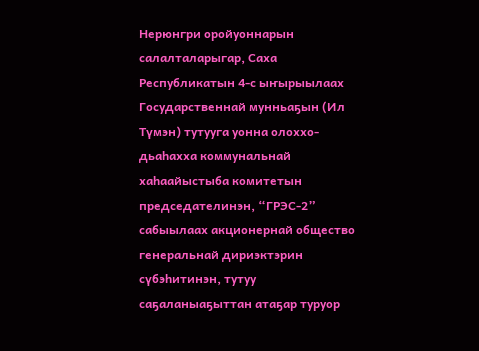Нерюнгри оройуоннарын салалталарыгар, Саха Республикатын 4-с ыҥырыылаах Государственнай мунньаҕын (Ил Түмэн) тутууга уонна олоххо-дьаһахха коммунальнай хаһаайыстыба комитетын председателинэн, “ГРЭС-2” сабыылаах акционернай общество генеральнай дириэктэрин сүбэһитинэн, тутуу саҕаланыаҕыттан атаҕар туруор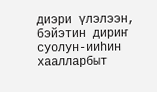диэри үлэлээн, бэйэтин дириҥ суолун-ииһин хаалларбыт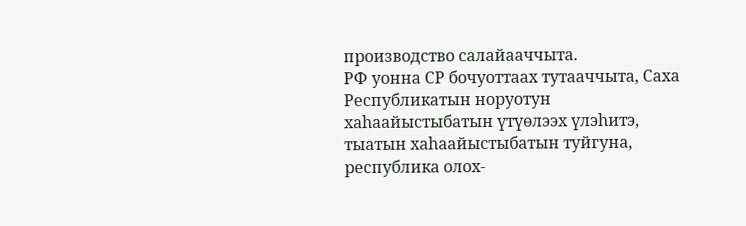производство салайааччыта.
РФ уонна СР бочуоттаах тутааччыта, Саха Республикатын норуотун хаһаайыстыбатын үтүөлээх үлэһитэ, тыатын хаһаайыстыбатын туйгуна, республика олох-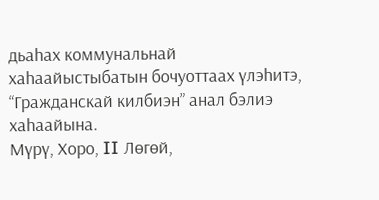дьаһах коммунальнай хаһаайыстыбатын бочуоттаах үлэһитэ, “Гражданскай килбиэн” анал бэлиэ хаһаайына.
Мүрү, Хоро, II Лөгөй,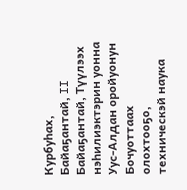Курбуһах, Байаҕантай, II Байаҕантай, Түүлээх нэһилиэктэрин уонна Уус-Алдан оройуонун Бочуоттаах олохтооҕо, техническэй наука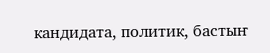кандидата, политик, бастыҥ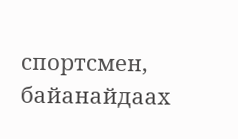спортсмен, байанайдаах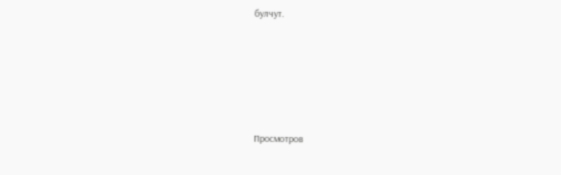булчут.





Просмотров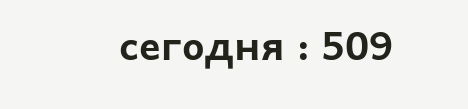сегодня : 509